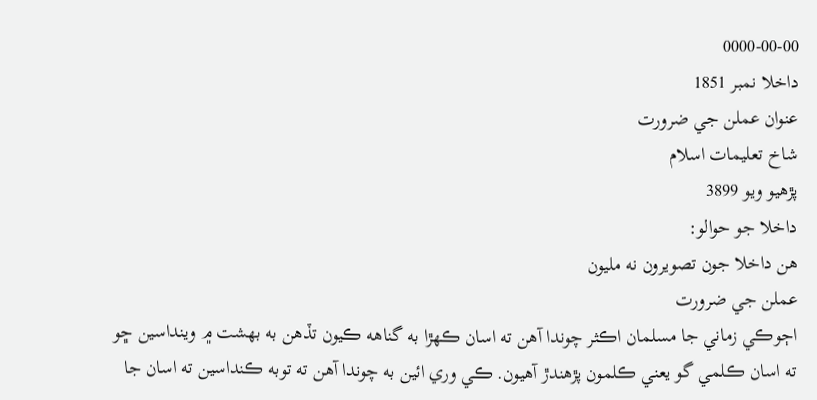0000-00-00
داخلا نمبر 1851
عنوان عملن جي ضرورت
شاخ تعليمات اسلام
پڙهيو ويو 3899
داخلا جو حوالو:
هن داخلا جون تصويرون نه مليون
عملن جي ضرورت
اڄوڪي زماني جا مسلمان اڪثر چوندا آهن ته اسان ڪهڙا به گناهه ڪيون تڏهن به بهشت ۾ وينداسين ڇو ته اسان ڪلمي گو يعني ڪلمون پڙهندڙ آهيون. ڪي وري ائين به چوندا آهن ته توبه ڪنداسين ته اسان جا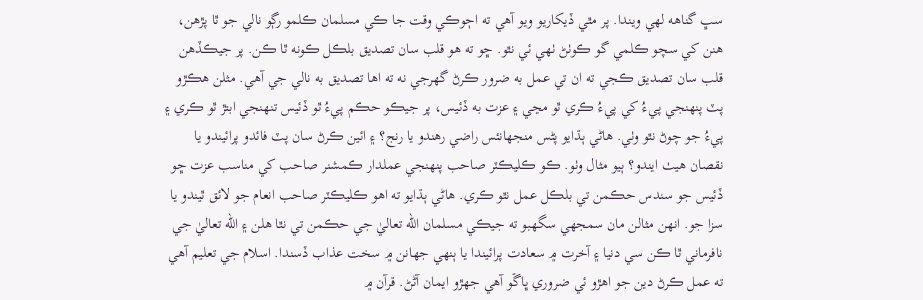سڀ گناهه لهي ويندا. پر مٿي ڏيکاريو ويو آهي ته اڄوڪي وقت جا ڪي مسلمان ڪلمو رڳو نالي جو ٿا پڙهن، هنن کي سچو ڪلمي گو ڪوٺڻ ٺهي ئي نٿو. ڇو ته هو قلب سان تصديق بلڪل ڪونه ٿا ڪن. پر جيڪڏهن قلب سان تصديق ڪجي ته ان تي عمل به ضرور ڪرڻ گهرجي نه ته اها تصديق به نالي جي آهي. مثلن هڪڙو پٽ پنهنجي پيءُ کي پيءُ ڪري ٿو مڃي ۽ عزت به ڏئيس، پر جيڪو حڪم پيءُ ٿو ڏئيس تنهنجي ابتڙ ٿو ڪري ۽ پيءُ جو چوڻ نٿو وٺي. هاڻي ٻڌايو پڻس منجهانئس راضي رهندو يا رنج؟ ۽ ائين ڪرڻ سان پٽ فائدو پرائيندو يا نقصان هيٺ ايندو؟ ٻيو مثال وٺو. ڪو ڪليڪٽر صاحب پنهنجي عملدار ڪمشنر صاحب کي مناسب عزت ڇو ڏئيس جو سندس حڪمن تي بلڪل عمل نٿو ڪري. هاڻي ٻڌايو ته اهو ڪليڪٽر صاحب انعام جو لائق ٿيندو يا سزا جو. انهن مثالن مان سمجهي سگهبو ته جيڪي مسلمان الله تعاليٰ جي حڪمن تي نٿا هلن ۽ الله تعاليٰ جي نافرماني ٿا ڪن سي دنيا ۽ آخرت ۾ سعادت پرائيندا يا ٻنهي جهانن ۾ سخت عذاب ڏسندا. اسلام جي تعليم آهي ته عمل ڪرڻ دين جو اهڙو ئي ضروري ڀاڱو آهي جهڙو ايمان آڻڻ. قرآن ۾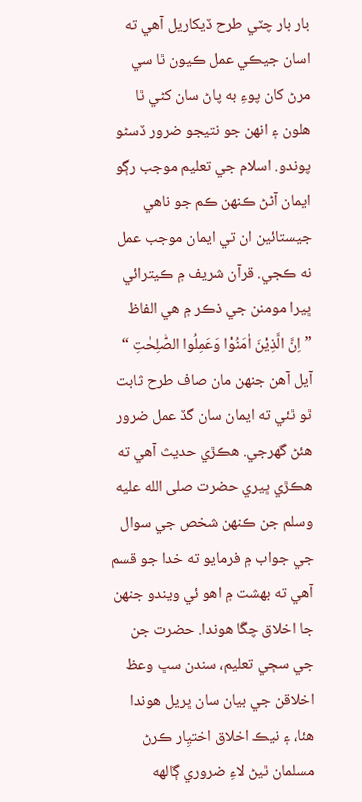بار بار چٽي طرح ڏيکاريل آهي ته اسان جيڪي عمل ڪيون ٿا سي مرڻ کان پوءِ به پاڻ سان کڻي ٿا هلون ۽ انهن جو نتيجو ضرور ڏسڻو پوندو. اسلام جي تعليم موجب رڳو ايمان آڻڻ ڪنهن ڪم جو ناهي جيستائين ان تي ايمان موجب عمل نه ڪجي. قرآن شريف ۾ ڪيترائي ڀيرا مومنن جي ذڪر ۾ هي الفاظ ”اِنَّ الَّذِیْنَ اٰمَنُوْا وَعَمِلُوا الصّٰلِحٰتِ “ آيل آهن جنهن مان صاف طرح ثابت ٿو ٿئي ته ايمان سان گڏ عمل ضرور هئڻ گهرجي. هڪڙي حديث آهي ته هڪڙي ڀيري حضرت صلى الله عليه وسلم جن ڪنهن شخص جي سوال جي جواب ۾ فرمايو ته خدا جو قسم آهي ته بهشت ۾ اهو ئي ويندو جنهن جا اخلاق چڱا هوندا. حضرت جن جي سڄي تعليم، سندن سڀ وعظ اخلاقن جي بيان سان ڀريل هوندا هئا، ۽ نيڪ اخلاق اختيِار ڪرڻ مسلمان ٿيڻ لاءِ ضروري ڳالهه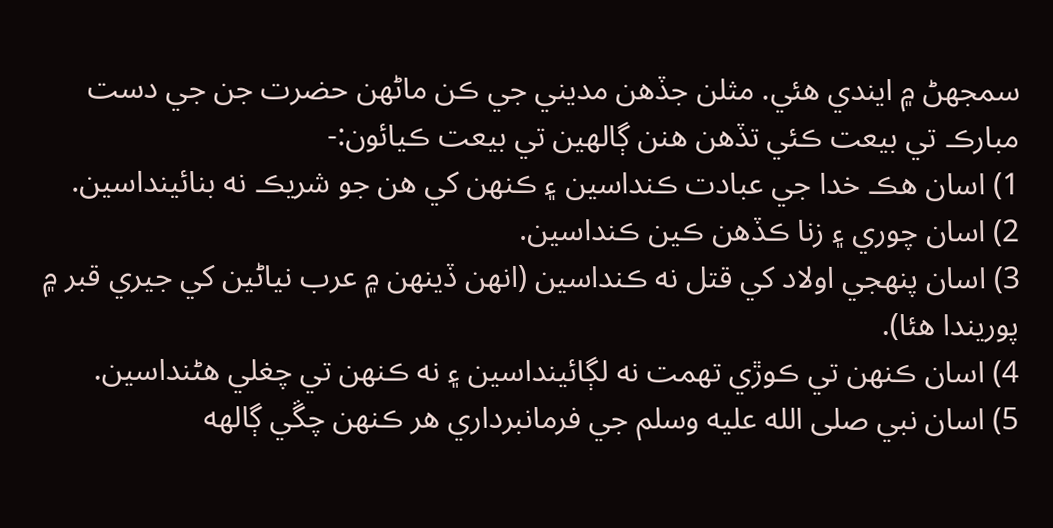سمجهڻ ۾ ايندي هئي. مثلن جڏهن مديني جي ڪن ماڻهن حضرت جن جي دست مبارڪ تي بيعت ڪئي تڏهن هنن ڳالهين تي بيعت ڪيائون:-
1) اسان هڪ خدا جي عبادت ڪنداسين ۽ ڪنهن کي هن جو شريڪ نه بنائينداسين.
2) اسان چوري ۽ زنا ڪڏهن ڪين ڪنداسين.
3) اسان پنهجي اولاد کي قتل نه ڪنداسين (انهن ڏينهن ۾ عرب نياڻين کي جيري قبر ۾ پوريندا هئا).
4) اسان ڪنهن تي ڪوڙي تهمت نه لڳائينداسين ۽ نه ڪنهن تي چغلي هڻنداسين.
5) اسان نبي صلى الله عليه وسلم جي فرمانبرداري هر ڪنهن چڱي ڳالهه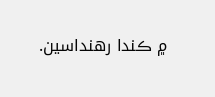۾ ڪندا رهنداسين.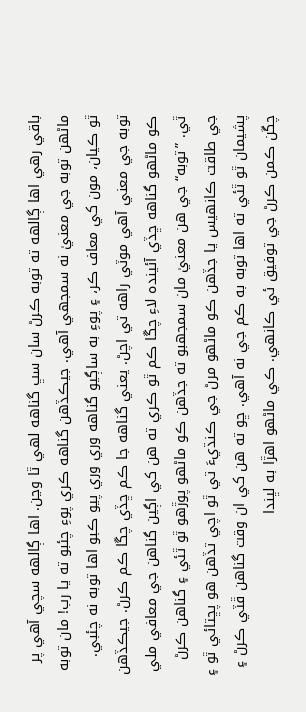باقي رهي اها ڳالهه ته توبه ڪرڻ سان سڀ گناهه لهي ٿا وڃن. اها ڳالهه سچي آهي پر ماڻهن توبه جي معنيٰ نه سمجهي آهي. جيڪڏهن گناهه ڪري پوءِ چئبو ته يا رب! مان توبه ٿو ڪيان، مون کي معاف ڪر، ۽ پوءِ به ساڳيو گناهه وري وري پيو ڪبو اها توبه نه چئبي. توبه جي معني آهي موٽي راهه تي اچڻ. يعني گناهه جا ڪم ڇڏي چڱا ڪم ڪرڻ. جيڪڏهن ڪو ماڻهو گناهه ڇڏي آئينده لاءِ چڱا ڪم ٿو ڪري ته هن کي اڳين گناهن جي معافي ملي ٿي. ”توبه“ جي هن معنيٰ مان سمجهبو ته جڏهن ڪو ماڻهو پوڙهو ٿو ٿئي ۽ گناهن ڪرڻ جي طاقت ڪانهيس يا جڏهن ڪو ماڻهو مرڻ جي ڪنڌيءَ تي ٿو اچي تڏهن هو پڇتائي ٿو ۽ پشيمان ٿو ٿئي ته اها توبه به ڪم جي نه آهي. ڇو ته هن کي ان وقت گناهن ڦٽي ڪرڻ ۽ چڱن ڪمن ڪرڻ جي توفيق ئي ڪانهي. ڪي ماڻهو اهڙا به لڀندا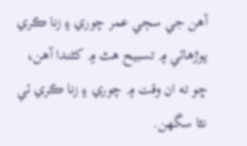آهن جي سڄي عمر چوري ۽ زنا ڪري پوڙهائي ۾ تسبيح هٿ ۾ کڻندا آهن، ڇو ته ان وقت ۾ چوري ۽ زنا ڪري ئي نٿا سگهن.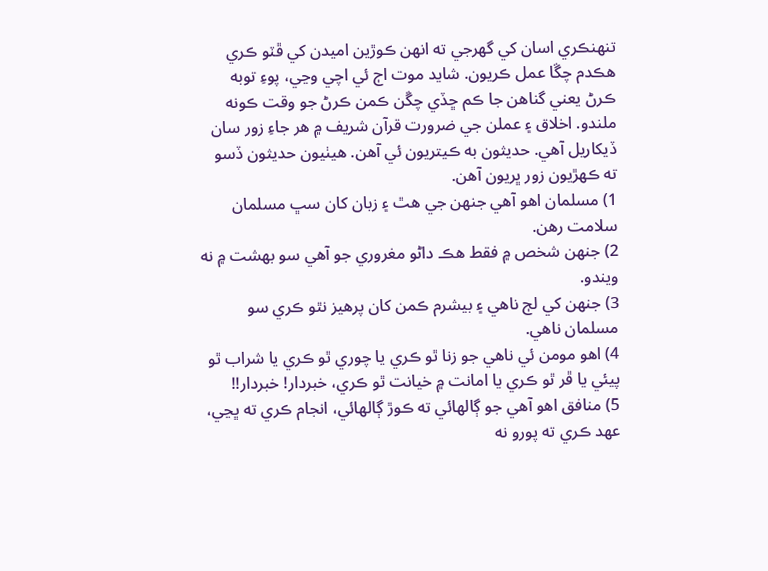تنهنڪري اسان کي گهرجي ته انهن ڪوڙين اميدن کي ڦٽو ڪري هڪدم چڱا عمل ڪريون. شايد موت اڄ ئي اچي وڃي، پوءِ توبه ڪرڻ يعني گناهن جا ڪم ڇڏي چڱن ڪمن ڪرڻ جو وقت ڪونه ملندو. اخلاق ۽ عملن جي ضرورت قرآن شريف ۾ هر جاءِ زور سان ڏيکاريل آهي. حديثون به ڪيتريون ئي آهن. هيٺيون حديثون ڏسو ته ڪهڙيون زور ڀريون آهن.
1) مسلمان اهو آهي جنهن جي هٿ ۽ زبان کان سڀ مسلمان سلامت رهن.
2) جنهن شخص ۾ فقط هڪ داڻو مغروري جو آهي سو بهشت ۾ نه ويندو.
3) جنهن کي لڄ ناهي ۽ بيشرم ڪمن کان پرهيز نٿو ڪري سو مسلمان ناهي.
4) اهو مومن ئي ناهي جو زنا ٿو ڪري يا چوري ٿو ڪري يا شراب ٿو پيئي يا ڦر ٿو ڪري يا امانت ۾ خيانت ٿو ڪري، خبردار! خبردار!!
5) منافق اهو آهي جو ڳالهائي ته ڪوڙ ڳالهائي، انجام ڪري ته ڀڃي، عهد ڪري ته پورو نه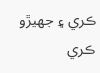ڪري ۽ جهيڙو ڪري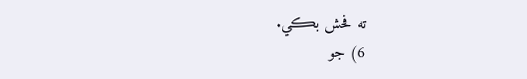ته فحش بڪي.
6) جو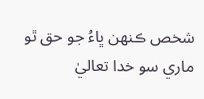شخص ڪنهن ڀاءُ جو حق ٿو ماري سو خدا تعاليٰ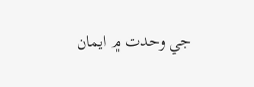جي وحدت ۾ ايمان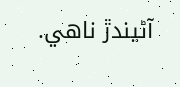آڻيندڙ ناهي.